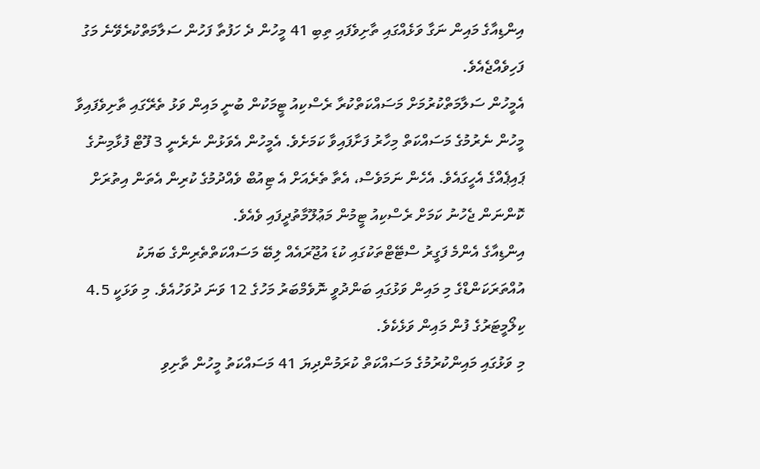އިންޑިއާގެ މައިން ނަގާ ވަޅެއްގައި ތާށިވެފައި ތިބި 41 މީހުން ދެ ހަފުތާ ފަހުން ސަލާމަތްކުރެވޭނެ މަގު ފަހިވެއްޖެއެވެ.
އެމީހުން ސަލާމަތްކުރުމަށް މަސައްކަތްކުރާ ރެސްކިއު ޓީމަކުން ބުނީ މައިން ވަޅު ތެރޭގައި ތާށިވެފައިވާ މީހުން ނެރުމުގެ މަސައްކަތް މިހާރު ފަށާފައިވާ ކަމަށެވެ. އެމީހުން އެވަޅުން ނެރެނީ 3 ފޫޓް ފުޅާމިނުގެ ޕައިޕެއްގެ އެހީގައެވެ. އެހެން ނަމަވެސް، އެތާ ތެރެއަށް އެ ޓިއުބް ވެއްދުމުގެ ކުރިން އެތަން އިތުރަށް ކޮންނަން ޖެހުނު ކަމަށް ރެސްކިއު ޓީމުން މަޢުލޫމާތުދީފައި ވެއެވެ.
އިންޑިއާގެ އެންމެ ފަގީރު ސްޓޭޓްތަކުގައި ކުޑަ އުޖޫރައެއް ލިބޭ މަސައްކަތްތެރިންގެ ބަޔަކު އުއްތަރަކަންޑްގެ މި މައިން ވަޅުގައި ބަންދުވީ ނޮވެމްބަރު މަހުގެ 12 ވަނަ ދުވަހުއެވެ. މި ވަޅަކީ 4.5 ކިލޯމީޓަރުގެ ފުން މައިން ވަޅެކެވެ.
މި ވަޅުގައި މައިންކުރުމުގެ މަސައްކަތް ކުރަމުންދިޔަ 41 މަސައްކަތު މީހުން ތާށިވި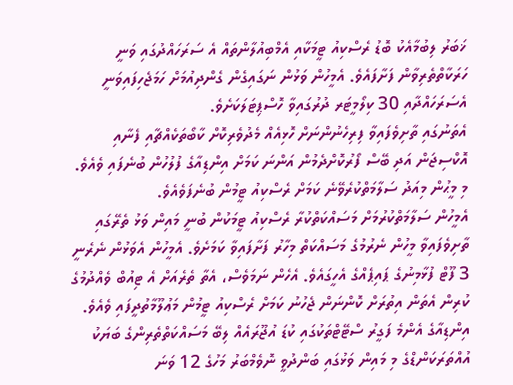ޚަބަރު ލިބުމާއެކު ބޮޑު ރެސްކިއު ޓީމަކާއި އެމްބިއުލާންތައް އެ ސަރަހައްދުގައި ވަނީ ހަރަކާތްތެރިވާން ފަށާފައެވެ. އެމީހުން ވަޅުން ނަގައިގެން ގެންދިއުމަށް ހަމަޖެހިފައިވަނީ އެސަރަހައްދާއި 30 ކިލޯމީޓަރ ދުރުގައިވާ ހޮސްޕިޓަލަކަށެވެ.
އެތަނުގައި ތާށިވެފައިވާ ފިރިހެނުންނަށް ހޮޅިއެއް މެދުވެރިކޮށް ކާބޯތަކެއްޗާއި ފެނާއި އޮކްސިޖަން އަދި ބޭސް ފޯރުކޮށްދެމުން އަންނަ ކަމަށް އިންޑިއާގެ ފުލުހުން ބުނެފައި ވެއެވެ.
މި މީޙުން މިއަދު ސަލާމަތްކުރެވޭނެ ކަމަށް ރެސްކިއު ޓީމުން ބުނެފަވެއެވެ.
އެމީހުން ސަލާމަތްކުރުމަށް މަސައްކަތްކުރާ ރެސްކިއު ޓީމަކުން ބުނީ މައިން ވަޅު ތެރޭގައި ތާށިވެފައިވާ މީހުން ނެރުމުގެ މަސައްކަތް މިހާރު ފަށާފައިވާ ކަމަށެވެ. އެމީހުން އެވަޅުން ނެރެނީ 3 ފޫޓް ފުޅާމިނުގެ ޕައިޕެއްގެ އެހީގައެވެ. އެހެން ނަމަވެސް، އެތާ ތެރެއަށް އެ ޓިއުބް ވެއްދުމުގެ ކުރިން އެތަން އިތުރަށް ކޮންނަން ޖެހުނު ކަމަށް ރެސްކިއު ޓީމުން މަޢުލޫމާތުދީފައި ވެއެވެ.
އިންޑިއާގެ އެންމެ ފަގީރު ސްޓޭޓްތަކުގައި ކުޑަ އުޖޫރައެއް ލިބޭ މަސައްކަތްތެރިންގެ ބަޔަކު އުއްތަރަކަންޑްގެ މި މައިން ވަޅުގައި ބަންދުވީ ނޮވެމްބަރު މަހުގެ 12 ވަނަ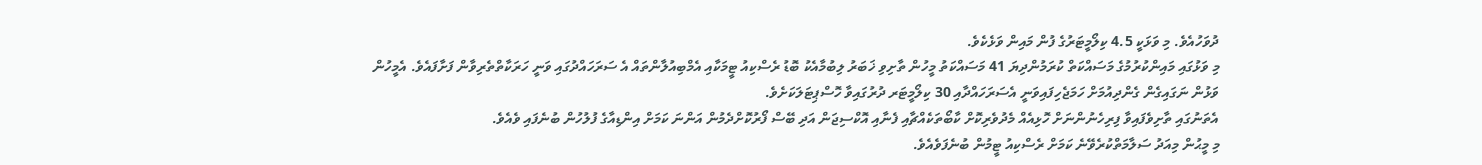ދުވަހުއެވެ. މި ވަޅަކީ 4.5 ކިލޯމީޓަރުގެ ފުން މައިން ވަޅެކެވެ.
މި ވަޅުގައި މައިންކުރުމުގެ މަސައްކަތް ކުރަމުންދިޔަ 41 މަސައްކަތު މީހުން ތާށިވި ޚަބަރު ލިބުމާއެކު ބޮޑު ރެސްކިއު ޓީމަކާއި އެމްބިއުލާންތައް އެ ސަރަހައްދުގައި ވަނީ ހަރަކާތްތެރިވާން ފަށާފައެވެ. އެމީހުން ވަޅުން ނަގައިގެން ގެންދިއުމަށް ހަމަޖެހިފައިވަނީ އެސަރަހައްދާއި 30 ކިލޯމީޓަރ ދުރުގައިވާ ހޮސްޕިޓަލަކަށެވެ.
އެތަނުގައި ތާށިވެފައިވާ ފިރިހެނުންނަށް ހޮޅިއެއް މެދުވެރިކޮށް ކާބޯތަކެއްޗާއި ފެނާއި އޮކްސިޖަން އަދި ބޭސް ފޯރުކޮށްދެމުން އަންނަ ކަމަށް އިންޑިއާގެ ފުލުހުން ބުނެފައި ވެއެވެ.
މި މީޙުން މިއަދު ސަލާމަތްކުރެވޭނެ ކަމަށް ރެސްކިއު ޓީމުން ބުނެފަވެއެވެ.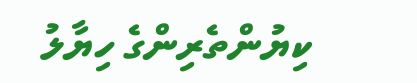ކިޔުންތެރިންގެ ހިޔާލު